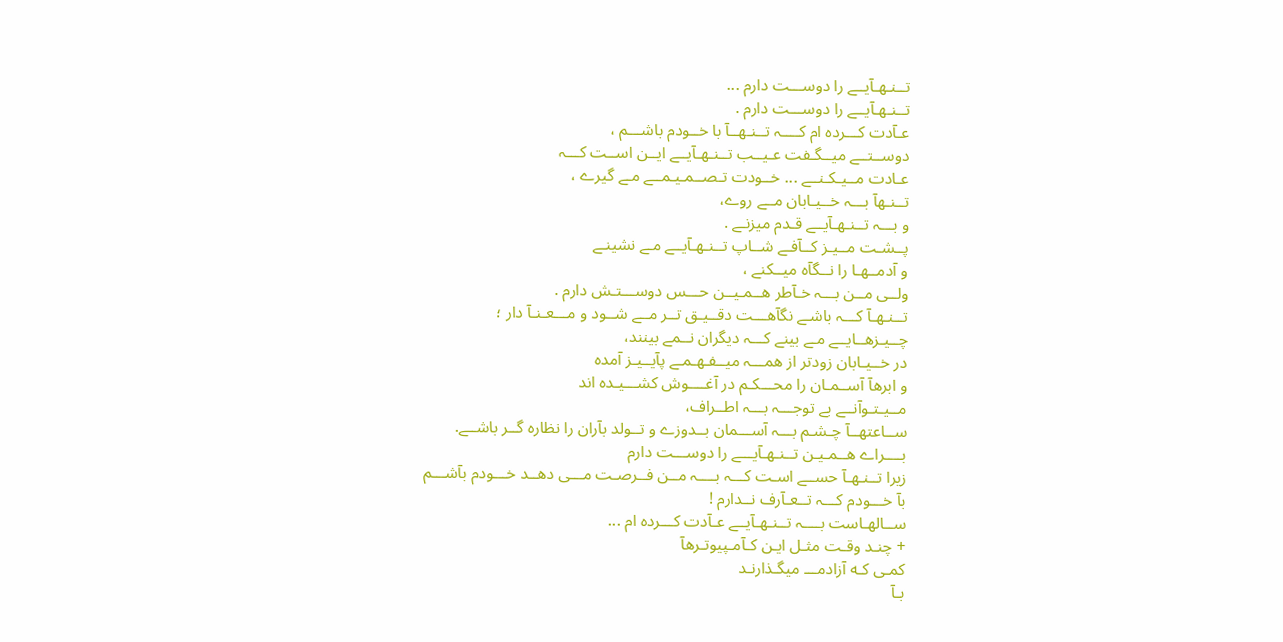تــنـهـآیــے را دوســـت دارم ...
تــنـهـآیــے را دوســـت دارم .
عـآدت کـــرده ام کــــہ تــنـهــآ با خــودم باشـــم ،
دوســتــے میــگـفت عـیــب تــنـهـآیــے ایــن اســت کـــہ
عـادت مــیـکـنــے ... خــودت تـصــمـیـمــے مـے گیرے ،
تــنـهآ بـــہ خــیـابان مــے روے،
و بـــہ تــنـهـآیــے قـدم میزنـے .
پــشـت مــیـز کــآفـے شــاپ تــنـهـآیــے مـے نشینـے
و آدمــهـا را نــگآه میــکنے ،
ولــی مــن بـــہ خـآطر هــمـیــن حـــس دوســـتـش دارم .
تــنـهـآ کـــہ باشـے نگآهـــت دقــیـق تــر مــے شــود و مـــعـنـآ دار ؛
چــیـزهــایــے مـے بینے کـــہ دیگران نــمے بینند،
در خــیـابان زودتر از همـــہ میــفـهـمـے پآیــیـز آمده
و ابرهآ آســمـان را محـــکـم در آغــــوش کشـــیـده اند
مــیـتـوآنــے بے توجـــہ بـــہ اطــراف،
ســاعتهــآ چـشـم بـــہ آســـمان بــدوزے و تــولد بآران را نظاره گــر باشــے.
بــــراے هــمـیـن تــنـهـآیـــے را دوســـت دارم
زیرا تــنـهـآ حســے اسـت کـــہ بــــہ مــن فــرصـت مـــی دهــد خـــودم بآشـــم
بآ خـــودم کـــہ تــعـآرف نــدارم !
ســالهـاست بــــہ تــنـهـآیــے عـآدت کـــرده ام ...
+ چنـد وقـت مثـل ایـن کـآمـپیوتـرهآ
کمـی کـه آزادمـــ میگـذارنـد
بـآ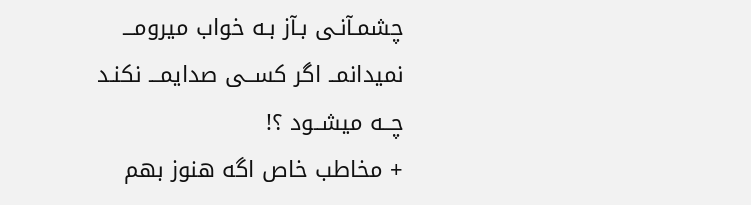چشمـآنـی بـآز بـه خواب میرومـــ
نمیدانمــ اگر کســی صدایمـــ نکنـد
چــه میشــود ؟!
+ مخاطب خاص اگه هنوز بهم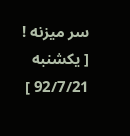سر میزنه !
[ یکشنبه 92/7/21 ]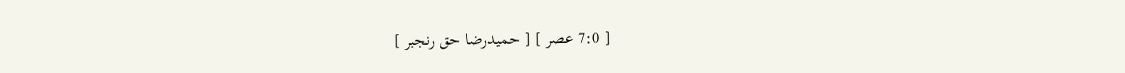[ 7:0 عصر ] [ حمیدرضا حق رنجبر ]